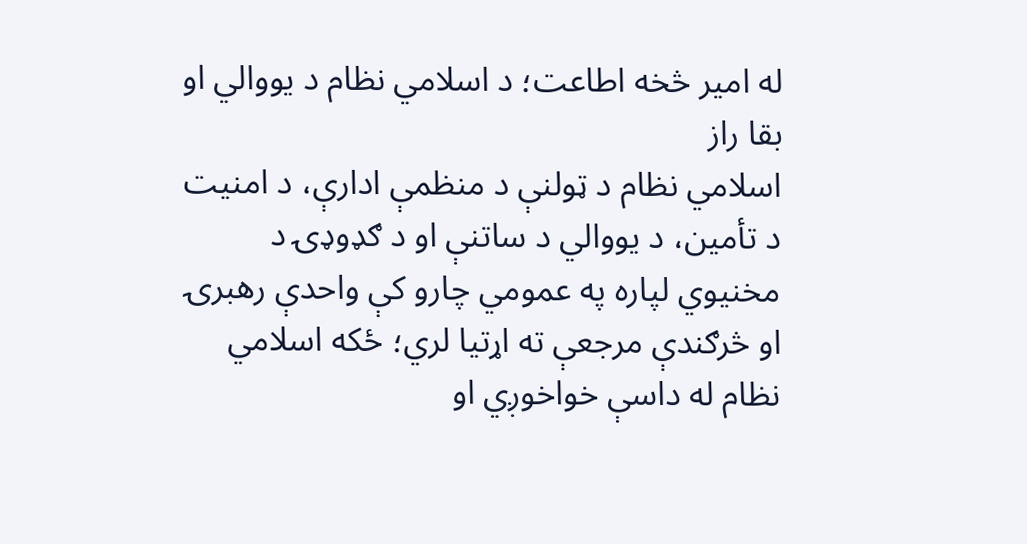له امیر څخه اطاعت؛ د اسلامي نظام د یووالي او بقا راز
اسلامي نظام د ټولنې د منظمې ادارې، د امنیت د تأمین، د یووالي د ساتنې او د ګډوډۍ د مخنیوي لپاره په عمومي چارو کې واحدې رهبرۍ او څرګندې مرجعې ته اړتیا لري؛ ځکه اسلامي نظام له داسې خواخوږي او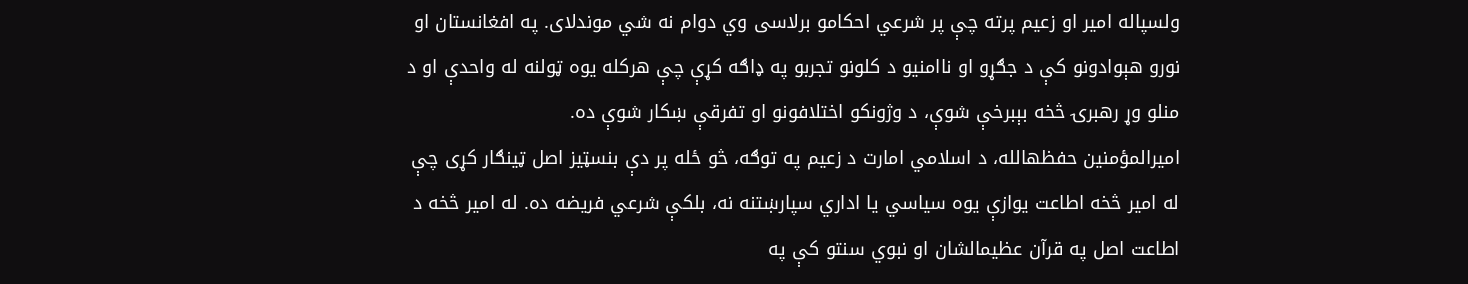ولسپاله امیر او زعیم پرته چې پر شرعي احکامو برلاسی وي دوام نه شي موندلای. په افغانستان او نورو هېوادونو کې د جګړو او ناامنیو د کلونو تجربو په ډاګه کړې چې هرکله یوه ټولنه له واحدې او د منلو وړ رهبرۍ څخه بېبرخې شوې، د وژونکو اختلافونو او تفرقې ښکار شوې ده.
امیرالمؤمنین حفظهالله، د اسلامي امارت د زعیم په توګه، څو ځله پر دې بنسټیز اصل ټینګار کړی چې له امیر څخه اطاعت یوازې یوه سیاسي یا اداري سپارښتنه نه، بلکې شرعي فریضه ده. له امیر څخه د اطاعت اصل په قرآن عظیمالشان او نبوي سنتو کې په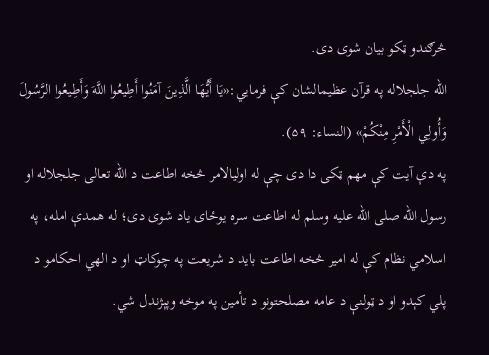څرګندو ټکو بیان شوی دی.
الله جلجلاله په قرآن عظیمالشان کې فرمایي:«يَا أَيُّهَا الَّذِينَ آمَنُوا أَطِيعُوا اللَّهَ وَأَطِيعُوا الرَّسُولَ وَأُولِي الْأَمْرِ مِنْكُمْ» (النساء: ۵۹).
په دې آیت کې مهم ټکی دا دی چې له اوليالامر څخه اطاعت د الله تعالی جلجلاله او رسول الله صلی الله علیه وسلم له اطاعت سره یوځای یاد شوی دی؛ له همدې امله، په اسلامي نظام کې له امیر څخه اطاعت باید د شریعت په چوکاټ او د الهي احکامو د پلي کېدو او د ټولنې د عامه مصلحتونو د تأمین په موخه وپېژندل شي.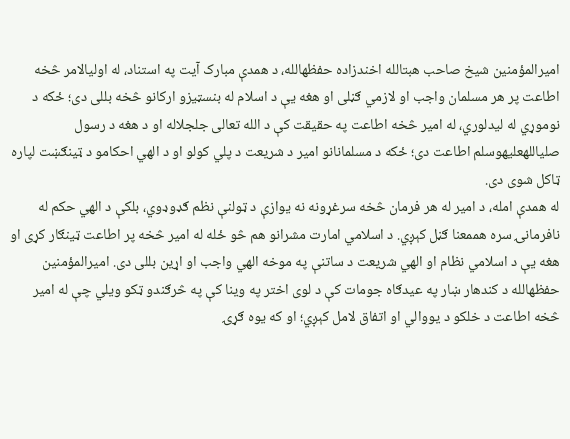امیرالمؤمنین شیخ صاحب هبتالله اخندزاده حفظهالله، د همدې مبارک آیت په استناد، له اوليالامر څخه اطاعت پر هر مسلمان واجب او لازمي ګڼلی او هغه یې د اسلام له بنسټیزو ارکانو څخه بللی دی؛ ځکه د نوموړي له لیدلوري، له امیر څخه اطاعت په حقیقت کې د الله تعالی جلجلاله او د هغه د رسول صلیاللهعلیهوسلم اطاعت دی؛ ځکه د مسلمانانو امیر د شریعت د پلي کولو او د الهي احکامو د ټینګښت لپاره ټاکل شوی دی.
له همدې امله، د امیر له هر فرمان څخه سرغړونه نه یوازې د ټولنې نظم ګډوډوي، بلکې د الهي حکم له نافرمانۍ سره هممعنا ګڼل کېږي. د اسلامي امارت مشرانو هم څو ځله له امیر څخه پر اطاعت ټینګار کړی او هغه یې د اسلامي نظام او الهي شریعت د ساتنې په موخه الهي واجب او اړین بللی دی. امیرالمؤمنین حفظهالله د کندهار ښار په عیدګاه جومات کې د لوی اختر په وینا کې په څرګندو ټکو ویلي چې له امیر څخه اطاعت د خلکو د یووالي او اتفاق لامل کېږي؛ او که یوه ګړۍ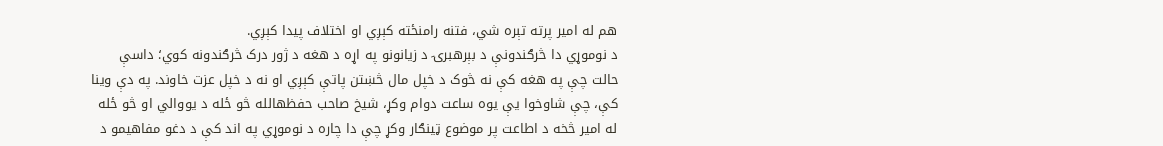هم له امیر پرته تېره شي، فتنه رامنځته کېږي او اختلاف پیدا کېږي.
د نوموړي دا څرګندونې د بېرهبرۍ د زیانونو په اړه د هغه د ژور درک څرګندونه کوي؛ داسې حالت چې په هغه کې نه څوک د خپل مال څښتن پاتې کېږي او نه د خپل عزت خاوند. په دې وینا کې، چې شاوخوا یې یوه ساعت دوام وکړ، شیخ صاحب حفظهالله څو ځله د یووالي او څو ځله له امیر څخه د اطاعت پر موضوع ټینګار وکړ چې دا چاره د نوموړي په اند کې د دغو مفاهیمو د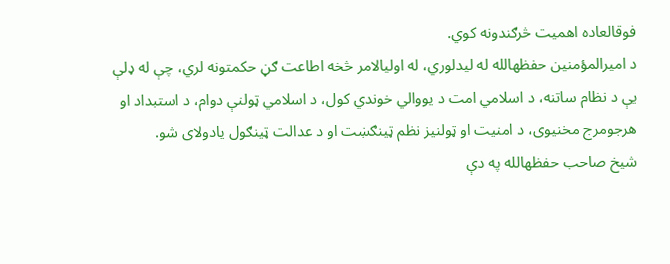فوقالعاده اهمیت څرګندونه کوي.
د امیرالمؤمنین حفظهالله له لیدلوري، له اوليالامر څخه اطاعت ګڼ حکمتونه لري، چې له ډلې یې د نظام ساتنه، د اسلامي امت د یووالي خوندي کول، د اسلامي ټولنې دوام، د استبداد او هرجومرج مخنیوی، د امنیت او ټولنیز نظم ټینګښت او د عدالت ټینګول یادولای شو.
شیخ صاحب حفظهالله په دې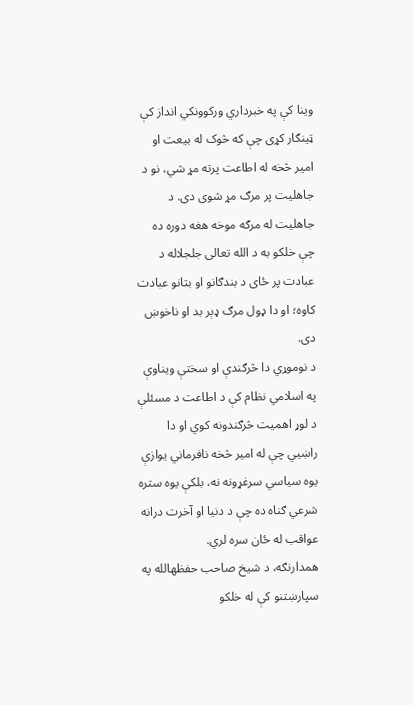وینا کې په خبرداري ورکوونکي انداز کې ټینګار کړی چې که څوک له بیعت او امیر څخه له اطاعت پرته مړ شي، نو د جاهلیت پر مرګ مړ شوی دی. د جاهلیت له مرګه موخه هغه دوره ده چې خلکو به د الله تعالی جلجلاله د عبادت پر ځای د بندګانو او بتانو عبادت کاوه؛ او دا ډول مرګ ډېر بد او ناخوښ دی.
د نوموړي دا څرګندې او سختې ویناوې په اسلامي نظام کې د اطاعت د مسئلې د لوړ اهمیت څرګندونه کوي او دا راښيي چې له امیر څخه نافرماني یوازې یوه سیاسي سرغړونه نه، بلکې یوه ستره شرعي ګناه ده چې د دنیا او آخرت درانه عواقب له ځان سره لري.
همدارنګه، د شیخ صاحب حفظهالله په سپارښتنو کې له خلکو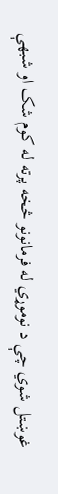غوښتل شوي چې د نوموړي له فرمانونو څخه پرته له کوم شک او شبهې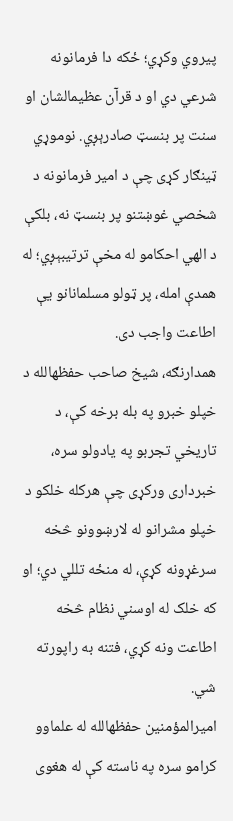پیروي وکړي؛ ځکه دا فرمانونه شرعي دي او د قرآن عظیمالشان او سنت پر بنسټ صادرېږي. نوموړي ټینګار کړی چې د امیر فرمانونه د شخصي غوښتنو پر بنسټ نه، بلکې د الهي احکامو له مخې ترتیبېږي؛ له همدې امله، پر ټولو مسلمانانو یې اطاعت واجب دی.
همدارنګه، شیخ صاحب حفظهالله د خپلو خبرو په بله برخه کې، د تاریخي تجربو په یادولو سره، خبرداری ورکړی چې هرکله خلکو د خپلو مشرانو له لارښوونو څخه سرغړونه کړې، له منځه تللي دي؛ او که خلک له اوسني نظام څخه اطاعت ونه کړي، فتنه به راپورته شي.
امیرالمؤمنین حفظهالله له علماوو کرامو سره په ناسته کې له هغوی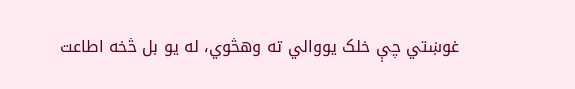غوښتي چې خلک یووالي ته وهڅوي، له یو بل څخه اطاعت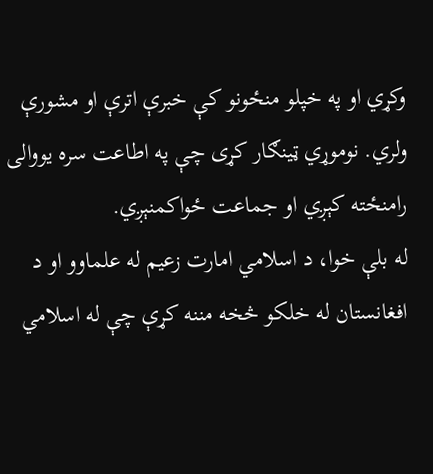وکړي او په خپلو منځونو کې خبرې اترې او مشورې ولري. نوموړي ټینګار کړی چې په اطاعت سره یووالی رامنځته کېږي او جماعت ځواکمنېږي.
له بلې خوا، د اسلامي امارت زعیم له علماوو او د افغانستان له خلکو څخه مننه کړې چې له اسلامي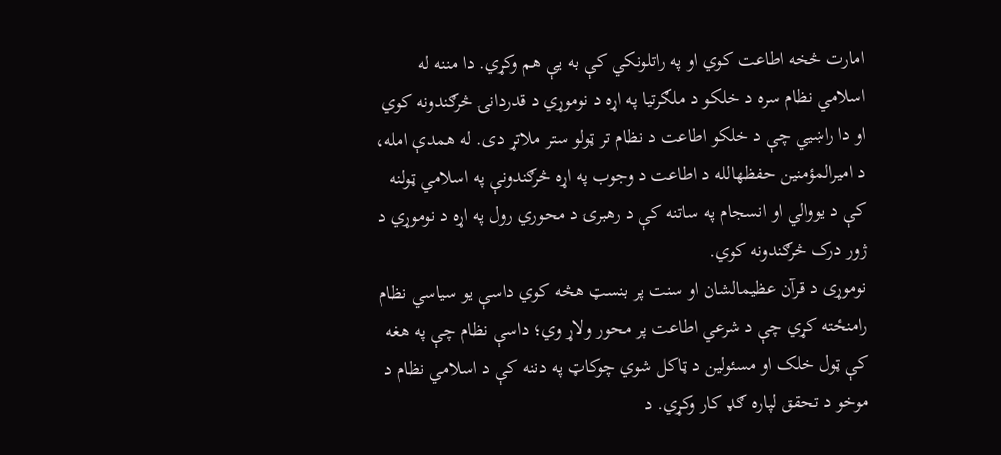امارت څخه اطاعت کوي او په راتلونکي کې به یې هم وکړي. دا مننه له اسلامي نظام سره د خلکو د ملګرتیا په اړه د نوموړي د قدردانۍ څرګندونه کوي او دا راښيي چې د خلکو اطاعت د نظام تر ټولو ستر ملاتړ دی. له همدې امله، د امیرالمؤمنین حفظهالله د اطاعت د وجوب په اړه څرګندونې په اسلامي ټولنه کې د یووالي او انسجام په ساتنه کې د رهبرۍ د محوري رول په اړه د نوموړي د ژور درک څرګندونه کوي.
نوموړی د قرآن عظیمالشان او سنت پر بنسټ هڅه کوي داسې یو سیاسي نظام رامنځته کړي چې د شرعي اطاعت پر محور ولاړ وي؛ داسې نظام چې په هغه کې ټول خلک او مسئولین د ټاکل شوي چوکاټ په دننه کې د اسلامي نظام د موخو د تحقق لپاره ګډ کار وکړي. د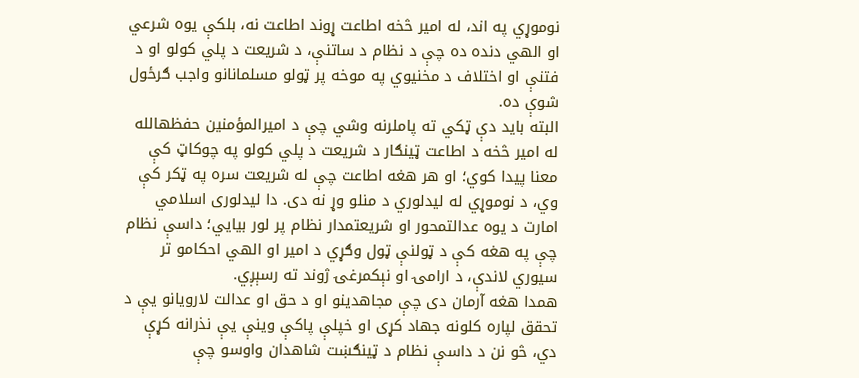نوموړي په اند، له امیر څخه اطاعت ړوند اطاعت نه، بلکې یوه شرعي او الهي دنده ده چې د نظام د ساتنې، د شریعت د پلي کولو او د فتنې او اختلاف د مخنیوي په موخه پر ټولو مسلمانانو واجب ګرځول شوې ده.
البته باید دې ټکي ته پاملرنه وشي چې د امیرالمؤمنین حفظهالله له امیر څخه د اطاعت ټینګار د شریعت د پلي کولو په چوکاټ کې معنا پیدا کوي؛ او هر هغه اطاعت چې له شریعت سره په ټکر کې وي، د نوموړي له لیدلوري د منلو وړ نه دی. دا لیدلوری اسلامي امارت د یوه عدالتمحور او شریعتمدار نظام پر لور بیایي؛ داسې نظام چې په هغه کې د ټولنې ټول وګړي د امیر او الهي احکامو تر سیوري لاندې، د ارامۍ او نېکمرغۍ ژوند ته رسېږي.
همدا هغه آرمان دی چې مجاهدینو او د حق او عدالت لارویانو یې د تحقق لپاره کلونه جهاد کړی او خپلې پاکې وینې یې نذرانه کړې دي، څو نن د داسې نظام د ټینګښت شاهدان واوسو چې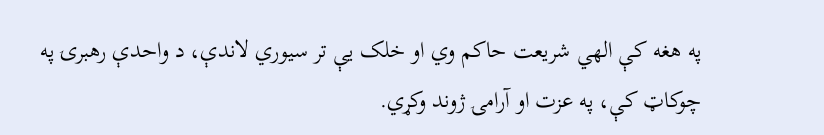په هغه کې الهي شریعت حاکم وي او خلک یې تر سیوري لاندې، د واحدې رهبرۍ په چوکاټ کې، په عزت او آرامۍ ژوند وکړي.